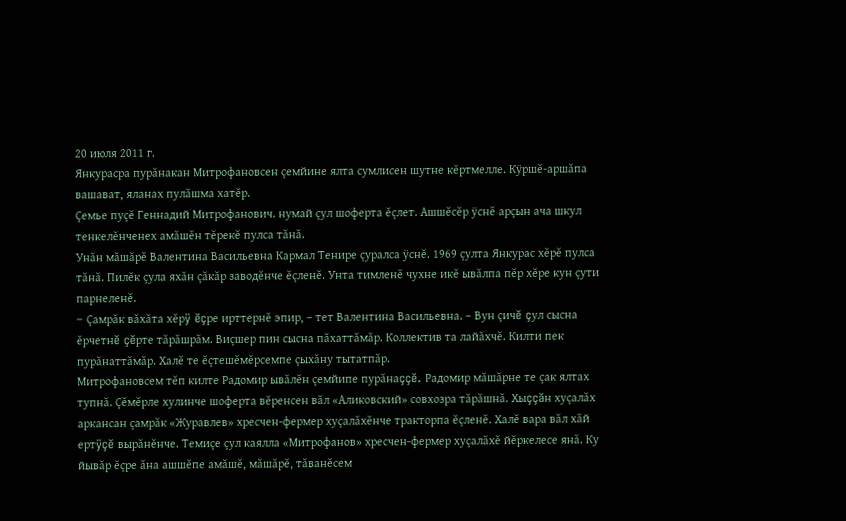20 июля 2011 г.
Янкурасра пурăнакан Митрофановсен çемйине ялта сумлисен шутне кĕртмелле. Кÿршĕ-аршăпа вашават, яланах пулăшма хатĕр.
Çемье пуçĕ Геннадий Митрофанович. нумай çул шоферта ĕçлет. Ашшĕсĕр ÿснĕ арçын ача шкул тенкелĕнченех амăшĕн тĕрекĕ пулса тăнă.
Унăн мăшăрĕ Валентина Васильевна Кармал Тенире çуралса ÿснĕ. 1969 çулта Янкурас хĕрĕ пулса тăнă. Пилĕк çула яхăн çăкăр заводĕнче ĕçленĕ. Унта тимленĕ чухне икĕ ывăлпа пĕр хĕре кун çути парнеленĕ.
– Çамрăк вăхăта хĕрÿ ĕçре ирттернĕ эпир, – тет Валентина Васильевна. – Вун çичĕ çул сысна ĕрчетнĕ çĕрте тăрăшрăм. Виçшер пин сысна пăхаттăмăр. Коллектив та лайăхчĕ. Килти пек пурăнаттăмăр. Халĕ те ĕçтешĕмĕрсемпе çыхăну тытатпăр.
Митрофановсем тĕп килте Радомир ывăлĕн çемйипе пурăнаççĕ. Радомир мăшăрне те çак ялтах тупнă. Çĕмĕрле хулинче шоферта вĕренсен вăл «Аликовский» совхозра тăрăшнă. Хыççăн хуçалăх аркансан çамрăк «Журавлев» хресчен-фермер хуçалăхĕнче тракторпа ĕçленĕ. Халĕ вара вăл хăй ертÿçĕ вырăнĕнче. Темиçе çул каялла «Митрофанов» хресчен-фермер хуçалăхĕ йĕркелесе янă. Ку йывăр ĕçре ăна ашшĕпе амăшĕ, мăшăрĕ, тăванĕсем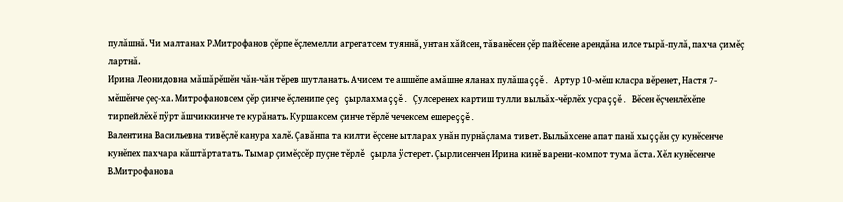пулăшнă. Чи малтанах Р.Митрофанов çĕрпе ĕçлемелли агрегатсем туяннă, унтан хăйсен, тăванĕсен çĕр пайĕсене арендăна илсе тырă-пулă, пахча çимĕç лартнă.
Ирина Леонидовна мăшăрĕшĕн чăн-чăн тĕрев шутланать. Ачисем те ашшĕпе амăшне яланах пулăшаççĕ. Артур 10-мĕш класра вĕренет, Настя 7-мĕшĕнче çеç-ха. Митрофановсем çĕр çинче ĕçленипе çеç çырлахмаççĕ. Çулсеренех картиш тулли выльăх-чĕрлĕх усраççĕ. Вĕсен ĕçченлĕхĕпе тирпейлĕхĕ пÿрт ăшчиккинче те курăнать. Куршаксем çинче тĕрлĕ чечексем ешереççĕ.
Валентина Васильевна тивĕçлĕ канура халĕ. Çавăнпа та килти ĕçсене ытларах унăн пурнăçлама тивет. Выльăхсене апат панă хыççăн çу кунĕсенче кунĕпех пахчара кăштăртатать. Тымар çимĕçсĕр пуçне тĕрлĕ çырла ÿстерет. Çырлисенчен Ирина кинĕ варени-компот тума ăста. Хĕл кунĕсенче В.Митрофанова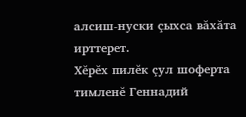алсиш-нуски çыхса вăхăта ирттерет.
Хĕрĕх пилĕк çул шоферта тимленĕ Геннадий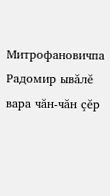Митрофановичпа Радомир ывăлĕ вара чăн-чăн çĕр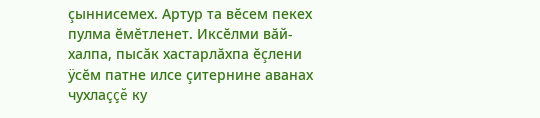çыннисемех. Артур та вĕсем пекех пулма ĕмĕтленет. Иксĕлми вăй-халпа, пысăк хастарлăхпа ĕçлени ÿсĕм патне илсе çитернине аванах чухлаççĕ ку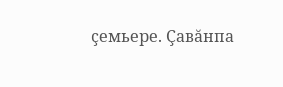çемьере. Çавăнпа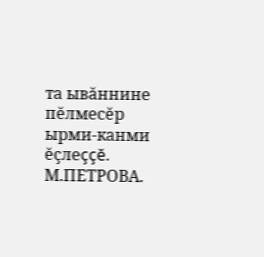та ывăннине пĕлмесĕр ырми-канми ĕçлеççĕ.
М.ПЕТРОВА.